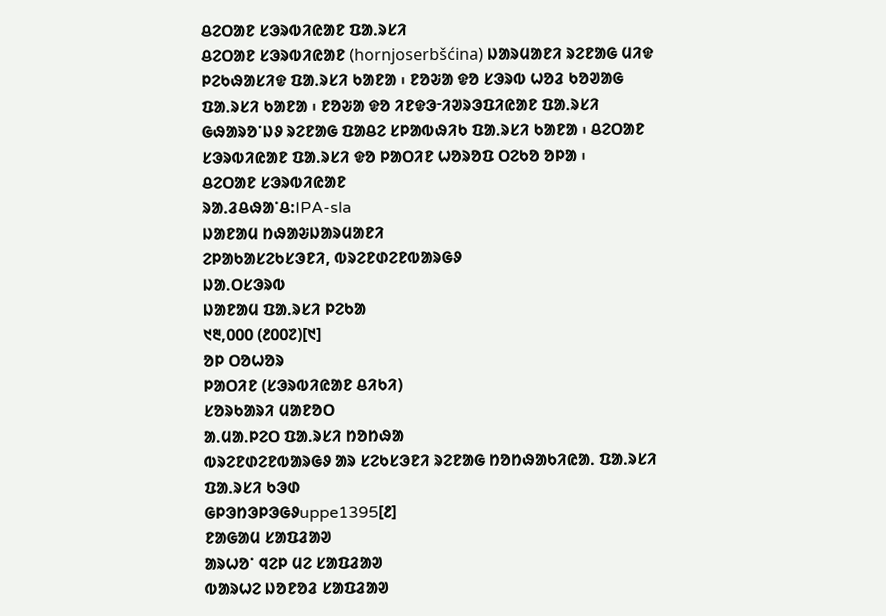ᱪᱮᱛᱟᱱ ᱥᱳᱨᱵᱤᱭᱟᱱ ᱯᱟᱹᱨᱥᱤ
ᱪᱮᱛᱟᱱ ᱥᱳᱨᱵᱤᱭᱟᱱ (hornjoserbšćina) ᱡᱟᱨᱢᱟᱱᱤ ᱨᱮᱱᱟᱜ ᱢᱤᱫ ᱞᱮᱠᱷᱟᱥᱤᱫ ᱯᱟᱹᱨᱥᱤ ᱠᱟᱱᱟ ᱾ ᱱᱚᱶᱟ ᱫᱚ ᱥᱳᱨᱵ ᱦᱚᱲ ᱠᱚᱣᱟᱜ ᱯᱟᱹᱨᱥᱤ ᱠᱟᱱᱟ ᱾ ᱱᱚᱶᱟ ᱫᱚ ᱤᱱᱫᱳᱼᱤᱣᱨᱳᱯᱤᱭᱟᱱ ᱯᱟᱹᱨᱥᱤ ᱜᱷᱟᱨᱚᱸᱡᱽ ᱨᱮᱱᱟᱜ ᱯᱟᱪᱮ ᱥᱞᱟᱵᱷᱤᱠ ᱯᱟᱹᱨᱥᱤ ᱠᱟᱱᱟ ᱾ ᱪᱮᱛᱟᱱ ᱥᱳᱨᱵᱤᱭᱟᱱ ᱯᱟᱹᱨᱥᱤ ᱫᱚ ᱞᱟᱛᱤᱱ ᱦᱚᱨᱚᱯ ᱛᱮᱠᱚ ᱚᱞᱟ ᱾
ᱪᱮᱛᱟᱱ ᱥᱳᱨᱵᱤᱭᱟᱱ
ᱨᱟᱹᱲᱪᱷᱟᱸᱪ:IPA-sla
ᱡᱟᱱᱟᱢ ᱴᱷᱟᱶᱡᱟᱨᱢᱟᱱᱤ
ᱮᱞᱟᱠᱟᱥᱮᱠᱥᱳᱱᱤ, ᱵᱨᱮᱱᱰᱮᱱᱵᱟᱨᱜᱽ
ᱡᱟᱹᱛᱥᱳᱨᱵ
ᱡᱟᱱᱟᱢ ᱯᱟᱹᱨᱥᱤ ᱞᱮᱠᱟ
᱑᱓,᱐᱐᱐ (᱒᱐᱐᱗)[᱑]
ᱚᱞ ᱛᱚᱦᱚᱨ
ᱞᱟᱛᱤᱱ (ᱥᱳᱨᱵᱤᱭᱟᱱ ᱪᱤᱠᱤ)
ᱥᱚᱨᱠᱟᱨᱤ ᱢᱟᱱᱚᱛ
ᱟᱹᱢᱟᱹᱞᱮᱛ ᱯᱟᱹᱨᱥᱤ ᱴᱚᱴᱷᱟ
ᱵᱨᱮᱱᱰᱮᱱᱵᱟᱨᱜᱽ ᱟᱨ ᱥᱮᱠᱥᱳᱱᱤ ᱨᱮᱱᱟᱜ ᱴᱚᱴᱷᱟᱠᱤᱭᱟᱹ ᱯᱟᱹᱨᱥᱤ
ᱯᱟᱹᱨᱥᱤ ᱠᱳᱰ
ᱜᱞᱳᱴᱳᱞᱳᱜᱽuppe1395[᱒]
ᱱᱟᱜᱟᱢ ᱥᱟᱯᱲᱟᱣ
ᱟᱨᱦᱚᱸ ᱧᱮᱞ ᱢᱮ ᱥᱟᱯᱲᱟᱣ
ᱵᱟᱨᱦᱮ ᱡᱚᱱᱚᱲ ᱥᱟᱯᱲᱟᱣ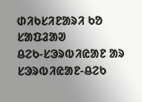ᱰᱤᱠᱥᱤᱱᱟᱨᱤ ᱠᱚ ᱥᱟᱯᱲᱟᱣ
ᱪᱮᱠ-ᱥᱳᱨᱵᱤᱭᱟᱱ ᱟᱨ ᱥᱳᱨᱵᱤᱭᱟᱱ-ᱪᱮᱠ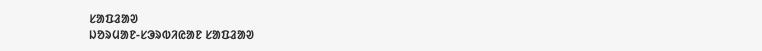ᱥᱟᱯᱲᱟᱣ
ᱡᱚᱨᱢᱟᱱ-ᱥᱳᱨᱵᱤᱭᱟᱱ ᱥᱟᱯᱲᱟᱣ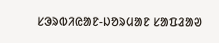ᱥᱳᱨᱵᱤᱭᱟᱱ-ᱡᱚᱨᱢᱟᱱ ᱥᱟᱯᱲᱟᱣ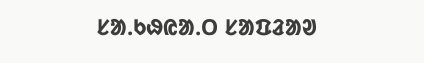ᱥᱟᱹᱠᱷᱭᱟᱹᱛ ᱥᱟᱯᱲᱟᱣ